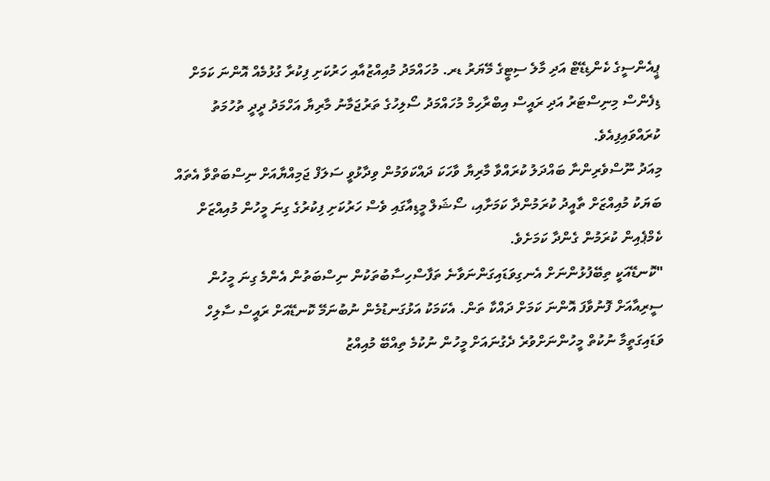ޕީއެންސީގެ ކެންޑިޑޭޓް އަދި މާލެ ސިޓީގެ މޭޔަރު ޑރ. މުހައްމަދު މުއިއްޒުއާއި ހަރުކަށި ފިކުރާ ގުޅުމެއް އޮންނަ ކަމަށް ޑިފެންސް މިނިސްޓަރު އަދި ރައީސް އިބްރާހިމް މުހައްމަދު ސޯލިހުގެ ތަރުޖަމާނު މާރިޔާ އަހްމަދު ދީދީ ތުހުމަތު ކުރައްވައިފިއެވެ.
މިއަދު ނޫސްވެރިންނާ ބައްދަލު ކުރައްވާ މާރިޔާ ވާހަކަ ދައްކަވަމުން ވިދާޅުވީ ސަލަފް ޖަމިއްޔާއަށް ނިސްބަތްވާ އެތައް ބަޔަކު މުއިއްޒަށް ތާއީދު ކުރަމުންދާ ކަމަށާއި، ސޯޝަލް މީޑިއާގައި ވެސް ހަރުކަށި ފިކުރުގެ ގިނަ މީހުން މުއިއްޒަށް ކެމްޕެއިން ކުރަމުން ގެންދާ ކަމަށެވެ.
"ކޮނޑޭއަކީ ތިބޭފުޅުންނަށް އެނގިވަޑައިގަންނަވާނެ ތަފާސްހިސާބުތަކުން ނިސްބަތުން އެންމެ ގިނަ މީހުން ސީރިއާއަށް ފޮނުވާފަ އޮންނަ ކަމަށް ދައްކާ ތަން. އެކަމަކު އަޅުގަނޑުމެން ނުބުނަމޭ ކޮނޑޭއަށް ރައީސް ސާލިހް ވަޑައިގަތީމާ ނުކުތް މީހުންނަށްވުރެ ދެގުނައަށް މީހުން ނުކުމެ ތިއްބޭ މުއިއްޒު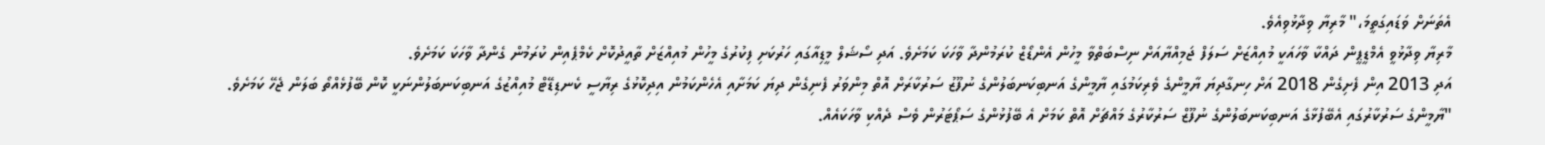އެތަނަށް ވަޑައިގަތީމަ،" މާރިޔާ ވިދާޅުވިއެވެ.
މާރިޔާ ވިދާޅުވީ އެމްޑީޕީން ދައްކާ ވާހައަކީ މުއިއްޒަށް ސަލަފް ޖަމިއްޔާއަށް ނިސްބަތްވާ މީހުން އެންޑޯޒް ކުރަމުންދާ ވާހަކަ ކަމަށެވެ. އަދި ސޯޝަލް މީޑިއާގައި ހަރުކަށި ފިކުރުގެ މީހުން މުއިއްޒަށް ތާއީދުކޮށް ކެމްޕެއިން ކުރަމުން ގެންދާ ވާހަކަ ކަމަށެވެ.
އަދި 2013 އިން ފެށިގެން 2018 އަށް ހިނގާދިޔަ ޔާމީންގެ ވެރިކަމުގައި ޔާމީންގެ އަނބިކަނބަލުންގެ ނުފޫޒު ސަރުކާރަށް އޮތް މިންވަރު ފެނިގެން ދިޔަ ކަމަށާއި އެހެންކަމުން އިދިކޮޅުގެ ރިޔާސީ ކެނޑިޑޭޓް މުއިއްޒުގެ އަނބިކަނބަލުންނަކީ ކޮން ބޭފުޅެއްތޯ ބަލަން ޖެހޭ ކަމަށެވެ.
"ޔާމީންގެ ސަރުކާރުގައި އެބޭފުޅާގެ އަނބިކަނބަލުންގެ ނުފޫޒް ސަރުކާރުގެ މައްޗަށް އޮތް ކަމަށް އެ ބޭފުޅުންގެ ސަޕޯޓަރުން ވެސް ދެއްކި ވާހަކައެއް.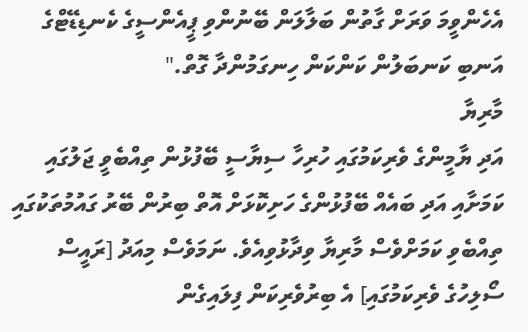އެހެންވީމަ ވަރަށް ގާތުން ބަލާލަން ބޭނުންވި ޕީއެންސީގެ ކެނޑިޑޭޓްގެ އަނބި ކަނބަލުން ކަންކަން ހިނގަމުންދާ ގޮތް."
މާރިޔާ
އަދި ޔާމީންގެ ވެރިކަމުގައި ހުރިހާ ސިޔާސީ ބޭފުޅުން ތިއްބެވީ ޖަލުގައި ކަމަށާއި އަދި ބައެއް ބޭފުޅުންގެ ހަށިކޮޅަށް އޮތް ބިރުން ބޭރު ގައުމުތަކުގައި ތިއްބެވި ކަމަށްވެސް މާރިޔާ ވިދާޅުވިއެވެ. ނަމަވެސް މިއަދު [ރައީސް ސޯލިހުގެ ވެރިކަމުގައި] އެ ބިރުވެރިކަން ފިލައިގެން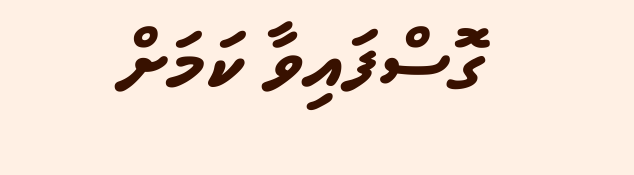ގޮސްފައިވާ ކަމަށް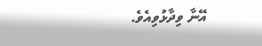އޭނާ ވިދާޅުވިއެވެ.